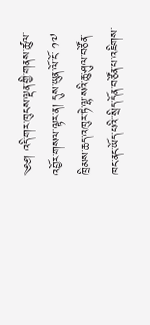༄༅། འདི་གར་ཁུངས་ལྡན་གྱི་གནས་ཚུལ་འབྱོར་གསལ་ལྟར་ན། དུས་ཡུན་ལོ་ངོ་ ༡༧ ཁྲིམས་ཆད་འཁུར་ཏེ་ལྷ་སའི་ཆུ་ཤུལ་བཙོན་ཁང་ནང་ཡོད་པའི་་སྲིད་དོན་བཙོན་པ་འཇིགས་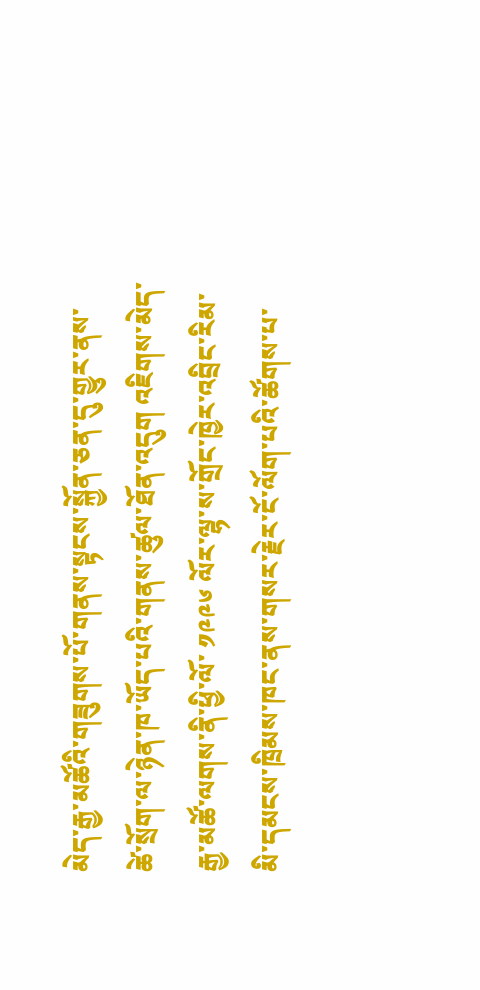མེད་རྒྱ་མཚོའི་གཟུགས་པོ་གནས་སྟངས་སྐྱོན་ཅན་དུ་གྱུར་ནས་ཚེ་སྲོག་ལ་ཉེན་ཁ་ཡོད་པའི་གནས་ཚུལ་ཐོན་འདུག འཇིགས་མེད་རྒྱ་མཚོ་ལགས་ནི་ཕྱི་ལོ་ ༡༩༩༦ ལོར་ལྷ་ས་གྲོང་ཁྱེར་འབྲིང་རིམ་མི་དམངས་ཁྲིམས་ཁང་ནས་གསར་རྗེར་ངོ་ལོག་པའི་ཚོགས་པ་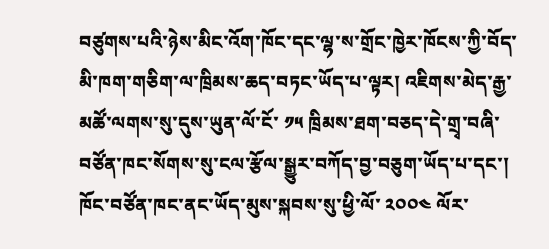བཙུགས་པའི་ཉེས་མིང་འོག་ཁོང་དང་ལྷ་ས་གྲོང་ཁྱེར་ཁོངས་ཀྱི་བོད་མི་ཁག་གཅིག་ལ་ཁྲིམས་ཆད་བཏང་ཡོད་པ་ལྟར། འཇིགས་མེད་རྒྱ་མཚོ་ལགས་སུ་དུས་ཡུན་ལོ་ངོ་ ༡༥ ཁྲིམས་ཐག་བཅད་དེ་གྲྭ་བཞི་བཙོན་ཁང་སོགས་སུ་ངལ་རྩོལ་སྒྱུར་བཀོད་བྱ་བཅུག་ཡོད་པ་དང་། ཁོང་བཙོན་ཁང་ནང་ཡོད་མུས་སྐབས་སུ་ཕྱི་ལོ་ ༢༠༠༤ ལོར་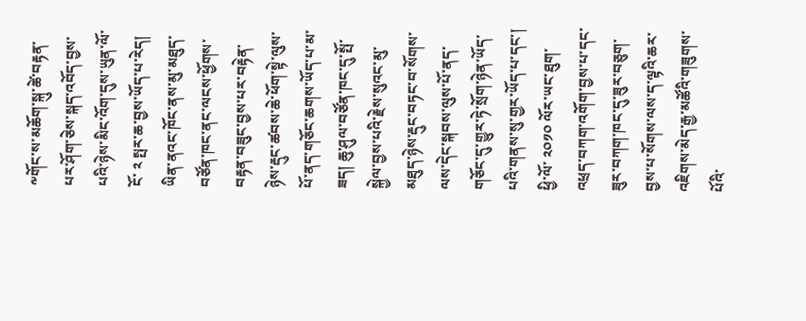༸གོང་ས་མཆོག་སྐུ་ཚེ་བརྟན་པར་ཤོག་ཅེས་སྐད་འབོད་བྱས་པའི་ཉེས་མིང་འོག་དུས་ཡུན་ལོ་ངོ་ ༢ སྤར་ཆ་བྱས་ཡོད་པ་རེད། ཡིན་ནའང་ཁོང་ནས་མུ་མཐུད་བཙོན་ཁང་ནང་ལངས་ཕྱོགས་བརྟན་བཟུང་བྱས་པར་བརྟེན་ཉེས་རྡུང་ཚབས་ཆེ་ཕོག་སྟེ་ལུས་པོ་ནད་གཅོང་ཆགས་ཡོད་པ་མ་ཟད། ཆུ་ཤུལ་བཙོན་ཁང་དུ་སྤོ་སྐྱེལ་བྱས་པའི་རྗེས་སུའང་མུ་མཐུད་ཉེས་རྡུང་བཏང་བ་སོགས་ལས་དེང་སྐབས་ལུས་པོ་ནད་གཅོང་དུ་གྱུར་ཏེ་སྲོག་ཉེན་ཡོད་པའི་གནས་སུ་གྱར་ཡོད་པ་དང་། ཕྱི་ལོ་ ༢༠༡༠ ལོར་ཡང་ཐུག་འཕྲད་བཀག་འགོག་བྱས་པ་དང་ཟུར་བཀག་ཁང་དུ་ཟུར་བཅུག་བྱས་པ་སོགས་ལས་ད་ལྟའི་ཆར་འཇིགས་མེད་རྒྱ་མཚོའི་གཟུགས་པོའི་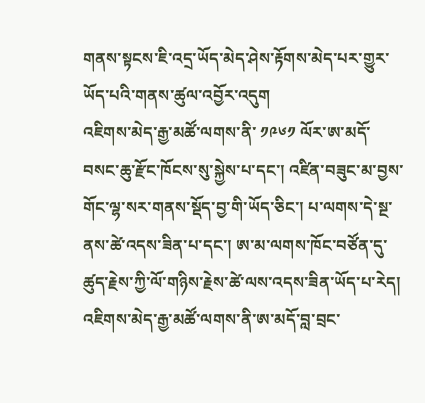གནས་སྟངས་ཇི་འདྲ་ཡོད་མེད་ཤེས་རྟོགས་མེད་པར་གྱུར་ཡོད་པའི་གནས་ཚུལ་འབྱོར་འདུག
འཇིགས་མེད་རྒྱ་མཚོ་ལགས་ནི་ ༡༩༦༡ ལོར་ཨ་མདོ་བསང་ཆུ་རྫོང་ཁོངས་སུ་སྐྱེས་པ་དང་། འཛིན་བཟུང་མ་བྱས་གོང་ལྷ་སར་གནས་སྡོད་བྱ་གི་ཡོད་ཅིང་། པ་ལགས་དེ་སྔ་ནས་ཚེ་འདས་ཟིན་པ་དང་། ཨ་མ་ལགས་ཁོང་བཙོན་དུ་ཚུད་རྗེས་ཀྱི་ལོ་གཉིས་རྗེས་ཚེ་ལས་འདས་ཟིན་ཡོད་པ་རེད། འཇིགས་མེད་རྒྱ་མཚོ་ལགས་ནི་ཨ་མདོ་བླ་བྲང་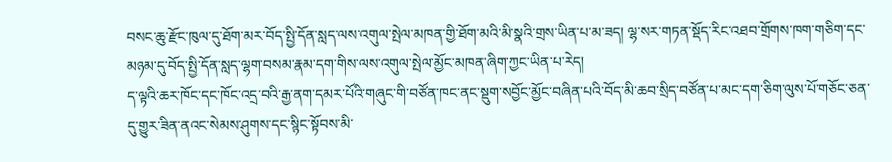བསང་ཆུ་རྫོང་ཁུལ་དུ་ཐོག་མར་བོད་སྤྱི་དོན་སླད་ལས་འགུལ་སྤེལ་མཁན་གྱི་ཐོག་མའི་མི་སྣའི་གྲས་ཡིན་པ་མ་ཟད། ལྷ་སར་གཏན་སྡོད་རིང་འཐབ་གྲོགས་ཁག་གཅིག་དང་མཉམ་དུ་བོད་སྤྱི་དོན་སླད་ལྷག་བསམ་རྣམ་དག་གིས་ལས་འགུལ་སྤེལ་མྱོང་མཁན་ཞིག་ཀྱང་ཡིན་པ་རེད།
ད་ལྟའི་ཆར་ཁོང་དང་ཁོང་འདྲ་བའི་རྒྱ་ནག་དམར་པོའི་གཞུང་གི་བཙོན་ཁང་ནང་སྡུག་སབྱོང་མྱོང་བཞིན་པའི་བོད་མི་ཆབ་སྲིད་བཙོན་པ་མང་དག་ཅིག་ལུས་པོ་གཅོང་ཅན་དུ་གྱུར་ཟིན་ནའང་སེམས་ཤུགས་དང་སྙིང་སྟོབས་མི་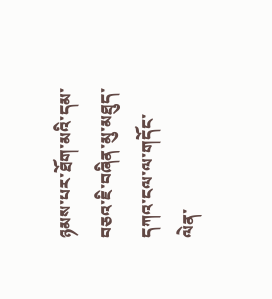ཉམས་པར་ཐོག་མའི་དམ་བཅའ་ཇི་བཞིན་མུ་མཐུད་དཀའ་ངལ་ལ་གདོང་ལེན་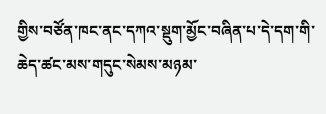གྱིས་བཙོན་ཁང་ནང་དཀའ་སྡུག་མྱོང་བཞིན་པ་དེ་དག་གི་ཆེད་ཚང་མས་གདུང་སེམས་མཉམ་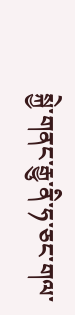སྐྱེ་གནང་རྒྱུ་ནི་ཧ་ཅང་གལ་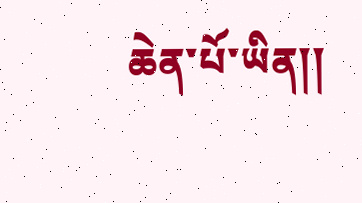ཆེན་པོ་ཡིན།།